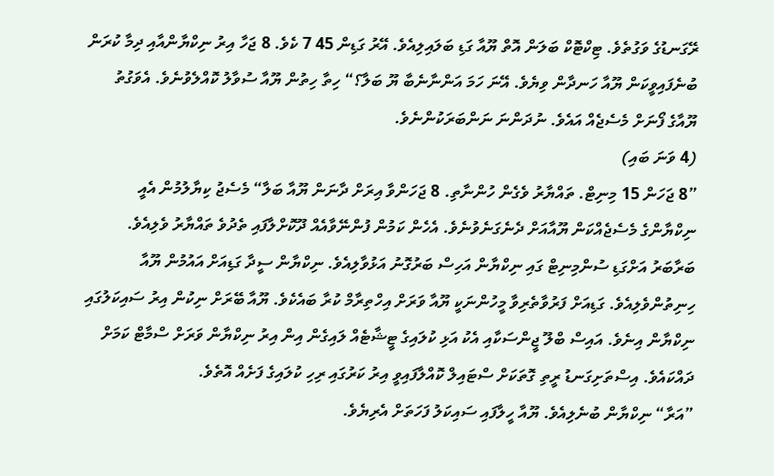ރޭގަނޑުގެ ވަގުތެވެ. ޓިކްޓޮކް ބަލަން އޮތް ޔޫއާ ގަޑި ބަލައިލިއެވެ. އޭރު ގަޑިން 45 7 ކެވެ. 8 ޖަހާ އިރު ނިކްޔާންއާއި ދިމާ ކުރަން ބުނެފައިވީކަން ޔޫއާ ހަނދާން ވިޔެވެ. އޭނަ ހަމަ އަންނާނެބާ ޔޫ ބަލާ؟“ ހިތާ ހިތުން ޔޫއާ ސުވާލު ކޮއްލެވުނެވެ. އެވަގުތު ޔޫއާގެ ފޯނަށް މެސެޖެއް އައެވެ. ނުދަންނަ ނަންބަރަކުންނެވެ.
(4 ވަނަ ބައި)
”8 ޖަހަން 15 މިނިޓް. ތައްޔާރު ވެގެން ހުންނާތި. 8 ޖަހަންވާ އިރަށް ދާނަން ޔޫއާ ބަލާ“ މެސެޖު ކިޔާލުމުން އެއީ ނިކްޔާންގެ މެސެޖެއްކަން ޔޫއާއަށް ދެނެގަނެވުނެވެ. އެހެން ކަމުން ފުންނޭވާއެއް ދޫކޮށްލާފައި ތެދުވެ ތައްޔާރު ވެލިއެވެ.
ބަރާބަރު އަށްގަޑި ސުންމިނިޓް ގައި ނިކްޔާން އަހިސް ބަރުގޮނު އަޅުވާލިއެވެ. ނިކްޔާން ސީދާ ގަޑިއަށް އައުމުން ޔޫއާ ހިނިތުންވެލިއެވެ. ގަޑިއަށް ފަރުވާތެރިވާ މީހުންނަކީ ޔޫއާ ވަރަށް އިހްތިރާމް ކުރާ ބައެކެވެ. ޔޫއާ ބޭރަށް ނިކުން އިރު ސައިކަލުގައި ނިކްޔާން އިނެވެ. އައިސް ބްލޫ ޖީންސަކާއި އެކު އަޅި ކުލައިގެ ޓީޝާޓެއް ލައިގެން އިން އިރު ނިކްޔާން ވަރަށް ސްމާޓް ކަމަށް ދައްކައެވެ. އިސްތަށިގަނޑު ރީތި ގޮތަކަށް ސްޓައިލް ކޮއްލާފައިވީ އިރު ކަރުގައި ރިހި ކުލައިގެ ފަށެއް އޮތެވެ.
”އަރާ“ ނިކްޔާން ބުނެލިއެވެ. ޔޫއާ ހީލާފައި ސައިކަލު ފަހަތަށް އެރިޔެވެ.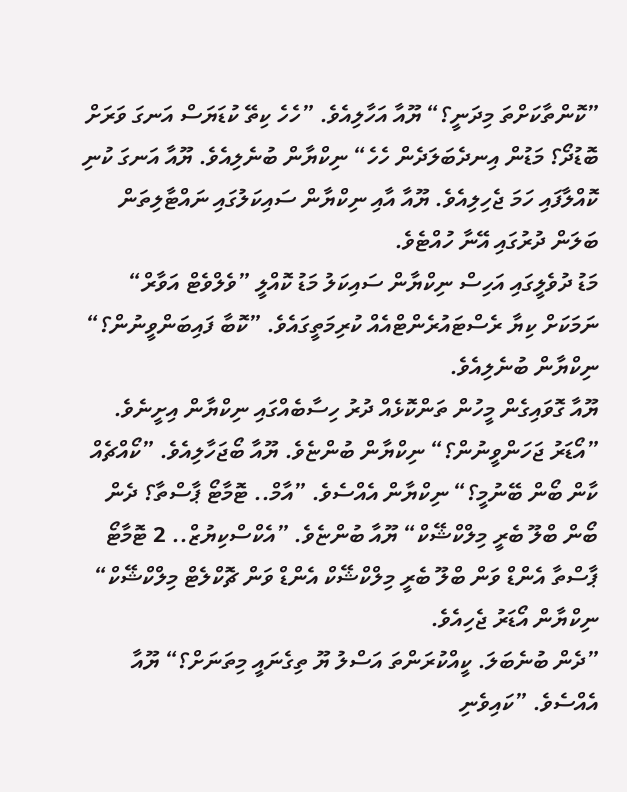”ކޮންތާކަށްތަ މިދަނީ؟“ ޔޫއާ އަހާލިއެވެ. ”ހެހެ ކިތޭ ކުޑަޔަސް އަނގަ ވަރަށް ބޮޑުދޯ؟ މަޑުން އިނދެބަލަދެން ހެހެ“ ނިކްޔާން ބުނެލިއެވެ. ޔޫއާ އަނގަ ކުނި ކޮއްލާފައި ހަމަ ޖެހިލިއެވެ. ޔޫއާ އާއި ނިކްޔާން ސައިކަލުގައި ނައްޓާލިތަން ބަލަން ދުރުގައި އޭނާ ހުއްޓެވެ.
މަޑު ދުވެލީގައި އަހިސް ނިކްޔާން ސައިކަލު މަޑު ކޮއްލީ ”ވެލްވެޓް އަވާރް“ ނަމަކަށް ކިޔާ ރެސްޓައުރެންޓްއެއް ކުރިމަތީގައެވެ. ”ކޮބާ ފައިބަންވީނުން؟“ ނިކްޔާން ބުނެލިއެވެ.
ޔޫއާ ގޮވައިގެން މީހުން ތަންކޮޅެއް ދުރު ހިސާބެއްގައި ނިކްޔާން އިށީނެވެ. ”އޯޑަރު ޖަހަންވީނުން؟“ ނިކްޔާން ބުންޏެވެ. ޔޫއާ ބޯޖަހާލިއެވެ. ”ކޯއްޗެއް ކާން ބޯން ބޭނުމީ؟“ ނިކްޔާން އެއްސެވެ. ”އާމް.. ޓޮމާޓޯ ޕާސްތާ؟ ދެން ބޯން ބްލޫ ބެރީ މިލްކްޝޭކް“ ޔޫއާ ބުންޏެވެ. ”އެކްސްކިޔުޒް.. 2 ޓޮމާޓޯ ޕާސްތާ އެންޑް ވަން ބްލޫ ބެރީ މިލްކްޝޭކް އެންޑް ވަން ޗޮކްލެޓް މިލްކްޝޭކް“ ނިކްޔާން އޯޑަރު ޖެހިއެވެ.
”ދެން ބުނެބަލަ. ކީއްކުރަންތަ އަސްލު ޔޫ ތިގެނައީ މިތަނަށް؟“ ޔޫއާ އެއްސެވެ. ”ކައިވެނި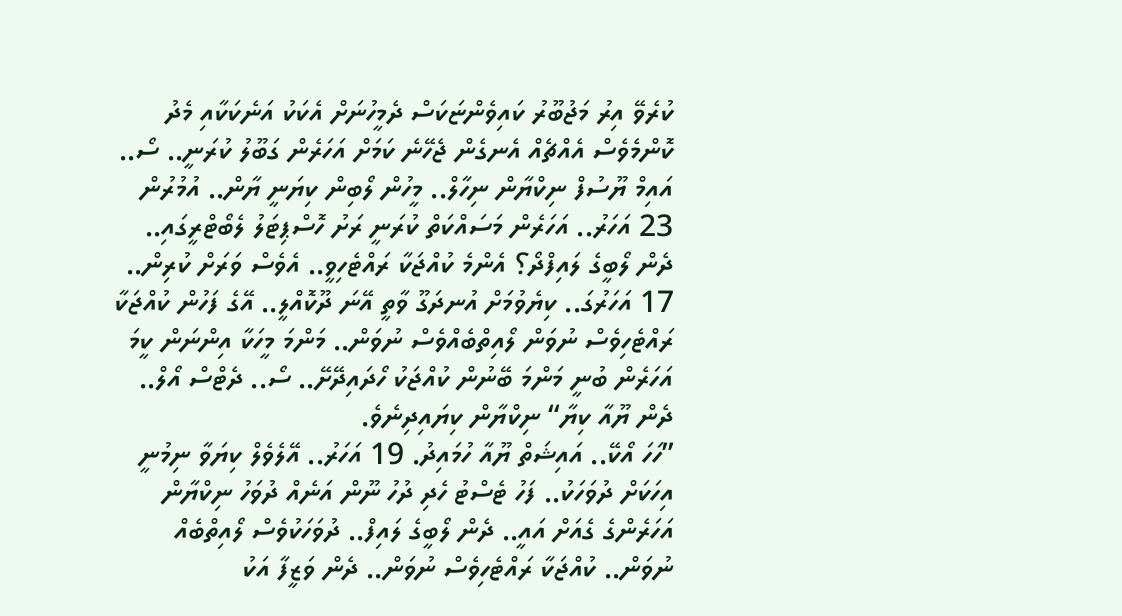ކުރެވޭ އިރު މަޖުބޫރު ކައިވެންޏަކަސް ދެމީހުނަށް އެކަކު އަނެކަކާއި މެދު ކޮންމެވެސް އެއްޗެއް އެނގެން ޖެހޭނެ ކަމަށް އަހަރެން ގަބޫލު ކުރަނީ.. ސޯ.. އައިމް ޔޫސުފް ނިކްޔާން ނިހާލް.. މީހުން ލޯބިން ކިޔަނީ ޔާން.. އުމުރުން 23 އަހަރު.. އަހަރެން މަސައްކަތް ކުރަނީ ރަށު ހޮސްޕިޓަލު ލެބޯޓްރީގައި.. ދެން ލޯބީގެ ލައިފްދޯ؟ އެންމެ ކުއްޖަކާ ރައްޓެހިވީ.. އެވެސް ވަރަށް ކުރިން.. 17 އަހަރުގަ.. ކިޔެވުމަށް އުނދަގޫ ވާތީ އޭނަ ދޫކޮއްލީ.. އޭގެ ފަހުން ކުއްޖަކާ ރައްޓެހިވެސް ނުވަން ލޯއިތްބެއްވެސް ނުވަން.. މަންމަ މީހަކާ އިންނަން ކީމަ އަހަރެން ބުނީ މަންމަ ބޭނުން ކުއްޖަކު ހޯދައިދޭށޭ.. ސޯ.. ދެޓްސް އޯލް.. ދެން ޔޫއާ ކިޔާ“ ނިކްޔާން ކިޔައިދިނެވެ.
”ހަހަ އޯކޭ.. އައިޝަތް ޔޫއާ ހުމައިދު. 19 އަހަރު.. އޭލެވެލް ކިޔަވާ ނިމުނީ އިހަކަށް ދުވަހަކު.. ފަހު ޓެސްޓު ހެދި ދުހު ނޫން އަނެއް ދުވަހު ނިކްޔާން އަހަރެންގެ ގެއަށް އައީ.. ދެން ލޯބީގެ ލައިފް.. ދުވަހަކުވެސް ލޯއިތްބެއް ނުވަން.. ކުއްޖަކާ ރައްޓެހިވެސް ނުވަން.. ދެން ވަޒީފާ އަކު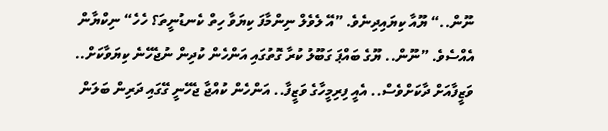ނޫން..“ ޔޫއާ ކިޔައިދިނެވެ. ”އޭ ލެވެލް ނިންމާފަ ކިޔަވާ ހިތް ކެނޑުނީތަ؟ ހެހެ“ ނިކްޔާން އެއްސެވެ. ”ނޫން.. ޔޫގެ ބައްޕަ ގަބޫލު ކުރާ ގޮތުގައި އަންހެން ކުދިން ނުޖެހޭނެ ކިޔަވާކަށް.. ވަޒީފާއަށް ދާކަށްވެސް.. އެއީ ފިރިމީހާގެ ވަޒީފާ.. އަންހެން ކުއްޖާ ޖެހޭނީ ގޭގައި ދަރިން ބަލަން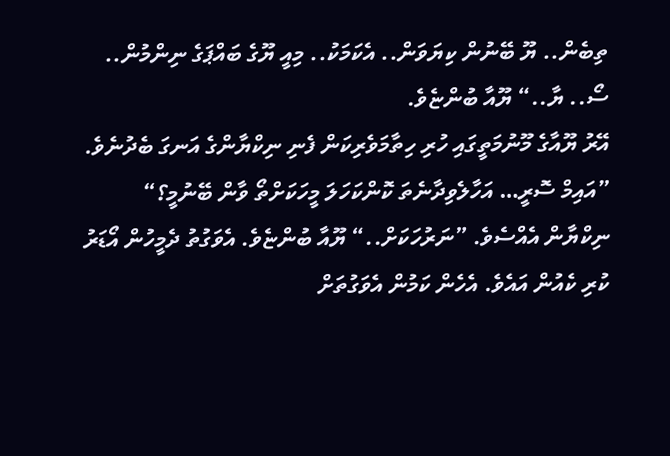ތިބެން.. ޔޫ ބޭނުން ކިޔަވަން.. އެކަމަކު.. މިއީ ޔޫގެ ބައްޕަގެ ނިންމުން.. ސޯ.. ޔާ..“ ޔޫއާ ބުންޏެވެ.
އޭރު ޔޫއާގެ މޫނުމަތީގައި ހުރި ހިތާމަވެރިކަން ފެނި ނިކްޔާންގެ އަނގަ ބެދުނެވެ. ”އައިމް ސޮރީ… އަހާލެވިދާނެތަ ކޮންކަހަލަ މީހަކަށްތޯ ވާން ބޭނުމީ؟“ ނިކްޔާން އެއްސެވެ. ”ނަރުހަކަށް..“ ޔޫއާ ބުންޏެވެ. އެވަގުތު ދެމީހުން އޯޑަރު ކުރި ކެއުން އައެވެ. އެހެން ކަމުން އެވަގުތަށް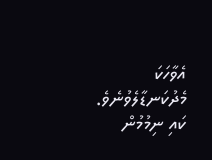އެވާހަކަ މެދުކަނޑާލެވުނެވެ.
ކައި ނިމުމުން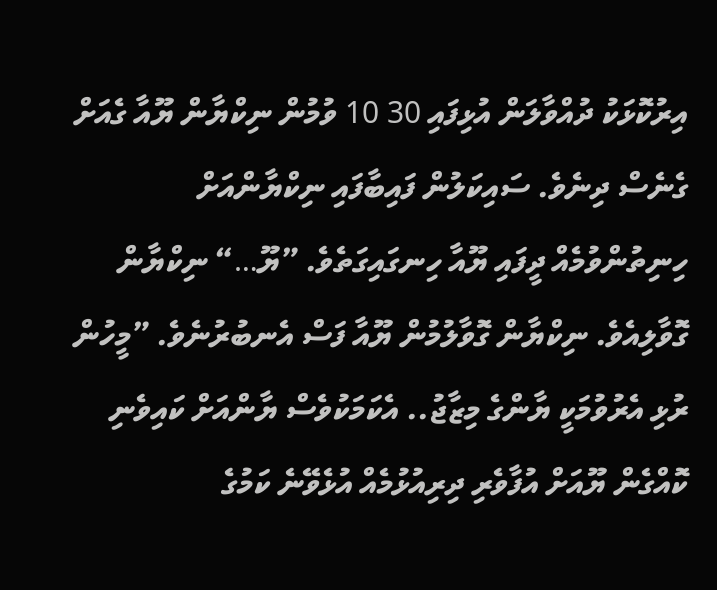އިރުކޮޅަކު ދުއްވާލަން އުޅިފައި 30 10 ވުމުން ނިކްޔާން ޔޫއާ ގެއަށް ގެނެސް ދިނެވެ. ސައިކަލުން ފައިބާފައި ނިކްޔާންއަށް ހިނިތުންވުމެއް ދީފައި ޔޫއާ ހިނގައިގަތެވެ. ”ޔޫ…“ ނިކްޔާން ގޮވާލިއެވެ. ނިކްޔާން ގޮވާލުމުން ޔޫއާ ފަސް އެނބުރުނެވެ. ”މީހުން ރުޅި އެރުވުމަކީ ޔާންގެ މިޒާޖު.. އެކަމަކުވެސް ޔާންއަށް ކައިވެނި ކޮއްގެން ޔޫއަށް އުފާވެރި ދިރިއުޅުމެއް އުޅެވޭނެ ކަމުގެ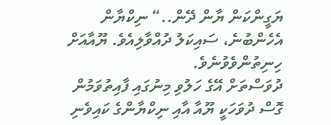ޔަގީންކަން ޔާން ދޭން..“ ނިކްޔާން އެހެންބުނެ، ސައިކަލު ދުއްވާލިއެވެ. ޔޫއާއަށް ހިނިތުންވެވުނެވެ.
ދުވަސްތަށް އޭގެ ހަލުވި މިނުގައި ފާއިތުވަމުން ގޮސް ދުވަހަކީ ޔޫއާ އާއި ނިކްޔާންގެ ކައިވެނި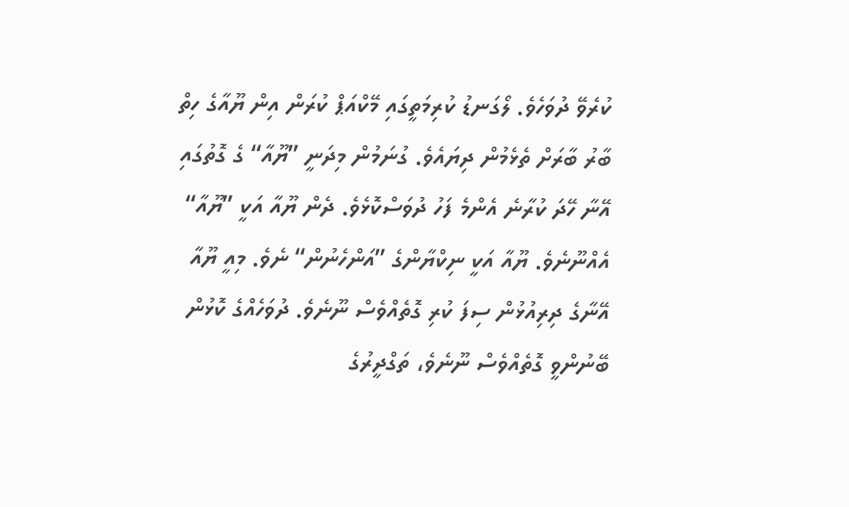ކުރެވޭ ދުވަހެވެ. ލޯގަނޑު ކުރިމަތީގައި މޭކްއަޕް ކުރަން އިން ޔޫއާގެ ހިތް ބާރު ބާރަށް ތެޅެމުން ދިޔައެވެ. ގުނަމުން މިދަނީ ”ޔޫއާ“ ގެ ގޮތުގައި އޭނާ ހޭދަ ކުރާނެ އެންމެ ފަހު ދުވަސްކޮޅެވެ. ދެން ޔޫއާ އަކީ ”ޔޫއާ“ އެއްނޫނެވެ. ޔޫއާ އަކީ ނިކްޔާންގެ ”އަންހެނުން“ ނެވެ. މިއީ ޔޫއާ އޭނާގެ ދިރިއުޅުން ސިފަ ކުރި ގޮތެއްވެސް ނޫނެވެ. ދުވަހެއްގެ ކޮޅުން ބޭނުންވީ ގޮތެއްވެސް ނޫނެވެ، ތަގްދީރުގެ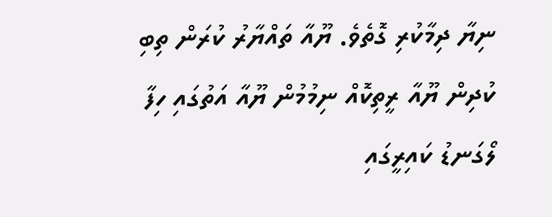ނިޔާ ދިމާކުރި ގޮތެވެ. ޔޫއާ ތައްޔާރު ކުރަން ތިބި ކުދިން ޔޫއާ ރީތިކޮއް ނިމުމުން ޔޫއާ އަތުގައި ހިފާ ލޯގަނޑު ކައިރީގައި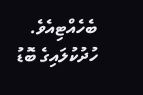ބެހެއްޓިއެވެ.
ހުދުކުލައިގެ ބޮޑު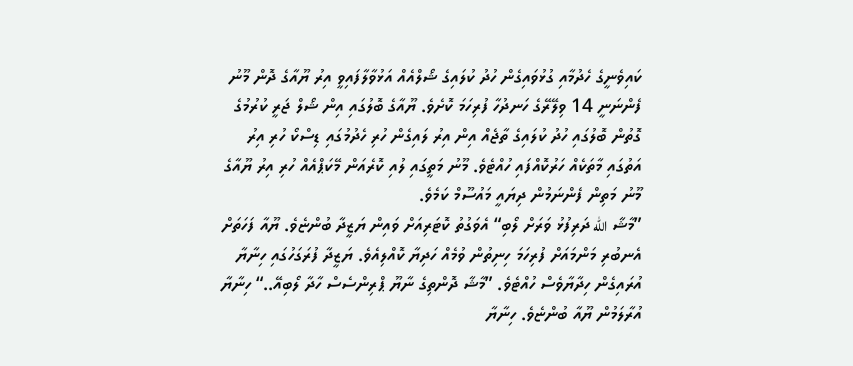ކައިވެނީގެ ހެދުމާއި ގުޅުވައިގެން ހުދު ކުލައިގެ ޝޯލްއެއް އަޅުވާލާފައިވީ އިރު ޔޫއާގެ ދޮން މޫނު ފެންނަނީ 14 ވިލޭރޭގެ ހަނދުހާ ފުރިހަމަ ކޮށެވެ. ޔޫއާގެ ބޮލުގައި އިން ޝޯލް ޖަރީ ކުރުމުގެ ގޮތުން ބޮލުގައި ހުދު ކުލައިގެ ތާޖެއް އިން އިރު ލައިގެން ހުރި ހެދުމުގައި ޑިސްކޯ ހުރި އިރު އަތުގައި މާތަކެއް ހަރުކޮއްފައި ހުއްޓެވެ. މޫނު މަތީގައި ލުއި ކޮރެއަން މޭކަޕްއެއް ހުރި އިރު ޔޫއާގެ މޫނު މަތިން ފެންނަމުން ދިޔައީ މައުސޫމް ކަމެވެ.
”މާޝާ الله ދަރިފުޅު ވަރަށް ލޯބި“ އެވަގުތު ކޮޓަރިއަށް ވައިން ޔަޒީދާ ބުންޏެވެ. ޔޫއާ ފަހަތަށް އެނބުރި މަންމައަށް ފުރިހަމަ ހިނިތުން ވުމެއް ހަދިޔާ ކޮއްލިއެވެ. ޔަޒީދާ ފުރަގަހުގައި ހިނާޔާ އުރައިގެން ހިދާޔާވެސް ހުއްޓެވެ. ”މާޝާ ދޮންތިގެ ނާޔޫ ޕްރިންސެސް ހާދާ ލޯބިއޭ..“ ހިނާޔާ އުރާލަމުން ޔޫއާ ބުންޏެވެ. ހިނާޔާ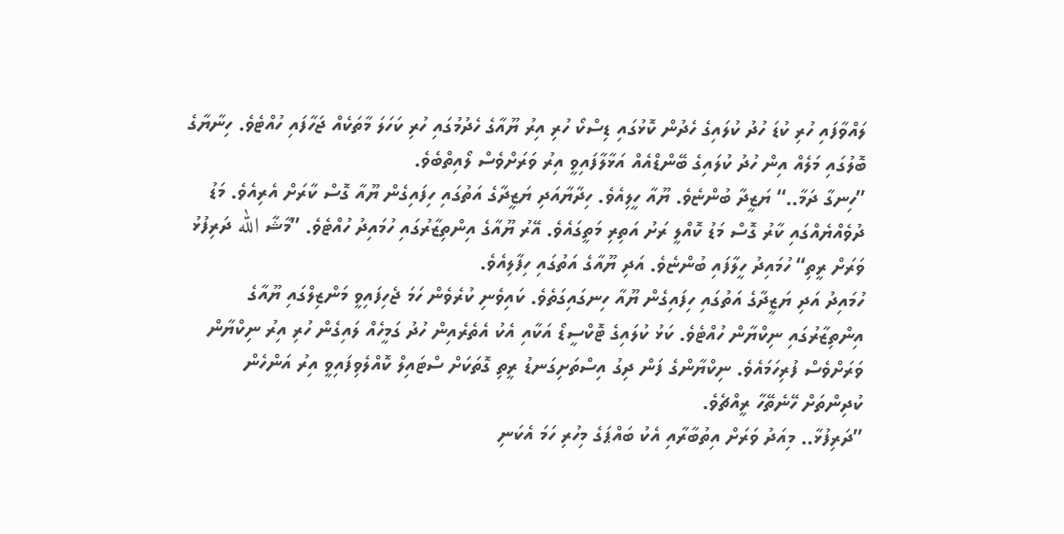ލައްވާފައި ހުރި ކުޑަ ހުދު ކުލައިގެ ހެދުން ކޮޅުގައި ޑިސްކޯ ހުރި އިރު ޔޫއާގެ ހެދުމުގައި ހުރި ކަހަލަ މާތަކެއް ޖަހާފައި ހުއްޓެވެ. ހިނާޔާގެ ބޮލުގައި މަލެއް އިން ހުދު ކުލައިގެ ބޭންޑްއެއް އަޅާލާފައިވީ އިރު ވަރަށްވެސް ލޯއިތްބެވެ.
”ހިނގާ ދަމާ..“ ޔަޒީދާ ބުންޏެވެ. ޔޫއާ ހީލިއެވެ. ހިދާޔާއަދި ޔަޒީދާގެ އަތުގައި ހިފައިގެން ޔޫއާ ގޮސް ކާރަށް އެރިއެވެ. މަޑު ދުވެއްޔެއްގައި ކާރު ގޮސް މަޑު ކޮއްލީ ރަށު އަތިރި މަތީގައެވެ. އޭރު ޔޫއާގެ އިންތިޒާރުގައި ހުމައިދު ހުއްޓެވެ. ”މާޝާ الله ދަރިފުޅު ވަރަށް ރީތި“ ހުމައިދު ހީލާފައި ބުންޏެވެ. އަދި ޔޫއާގެ އަތުގައި ހިފާލިއެވެ.
ހުމައިދު އަދި ޔަޒީދާގެ އަތުގައި ހިފައިގެން ޔޫއާ ހިނގައިގަތެވެ. ކައިވެނި ކުރެވެން ހަމަ ޖެހިފައިވީ މަންޒިލްގައި ޔޫއާގެ އިންތިޒާރުގައި ނިކްޔާން ހުއްޓެވެ. ކަޅު ކުލައިގެ ޓޮކްސީޑޯ އަކާއި އެކު އެތެރެއިން ހުދު ގަމީހެއް ލައިގެން ހުރި އިރު ނިކްޔާން ވަރަށްވެސް ފުރިހަމައެވެ. ނިކްޔާންގެ ފަން ދިގު އިސްތަށިގަނޑު ރީތި ގޮތަކަށް ސްޓައިލް ކޮއްލެވިފައިވީ އިރު އަންހެން ކުދިންތަށް ހޭނެތޭހާ ރީއްޗެވެ.
”ދަރިފުޅާ.. މިއަދު ވަރަށް އިތުބާރާއި އެކު ބައްޕަގެ މިހުރި ހަމަ އެކަނި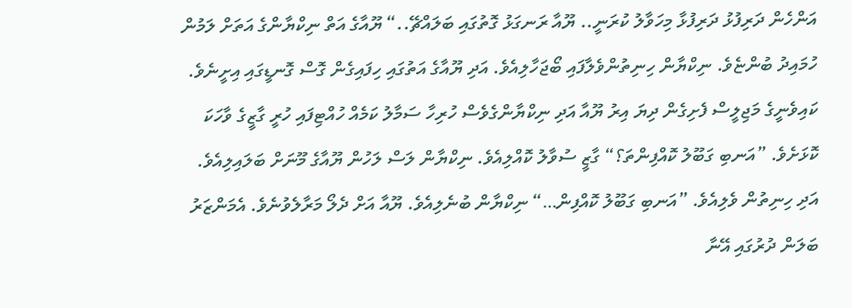އަންހެން ދަރިފުޅު ދަރިފުޅާ މިހަވާލު ކުރަނީ.. ޔޫއާ ރަނގަޅު ގޮތުގައި ބަލައްޗޭ..“ ޔޫއާގެ އަތް ނިކްޔާންގެ އަތަށް ލަމުން ހުމައިދު ބުންޏެވެ. ނިކްޔާން ހިނިތުންވެލާފައި ބޯޖަހާލިއެވެ. އަދި ޔޫއާގެ އަތުގައި ހިފައިގެން ގޮސް ގޮނޑީގައި އިށީނެވެ.
ކައިވެނީގެ މަޖިލީސް ފެށިގެން ދިޔަ އިރު ޔޫއާ އަދި ނިކްޔާންގެވެސް ހުރިހާ ސަމާލު ކަމެއް ހުއްޓިފައި ހުރީ ގާޒީގެ ވާހަކަ ކޮޅަށެވެ. ”އަނބި ގަބޫލު ކޮއްފިންތަ؟“ ގާޒީ ސުވާލު ކޮއްލިއެވެ. ނިކްޔާން ލަސް ލަހުން ޔޫއާގެ މޫނަށް ބަލައިލިއެވެ. އަދި ހިނިތުން ވެލިއެވެ. ”އަނބި ގަބޫލު ކޮއްފިން…“ ނިކްޔާން ބުނެލިއެވެ. ޔޫއާ އަށް ދެލޯ މަރާލެވުނެވެ. އެމަންޒަރު ބަލަން ދުރުގައި އޭނާ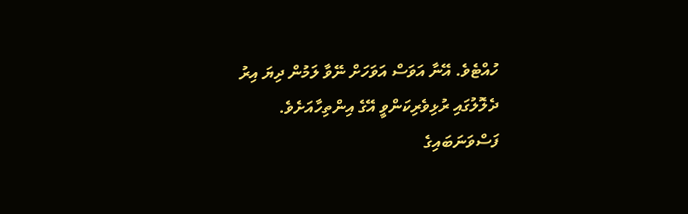ހުއްޓެވެ. އޭނާ އަވަސް އަވަހަށް ނޭވާ ލަމުން ދިޔަ އިރު ދެލޮލުގައި ރުޅިވެރިކަންވީ އޭގެ އިންތިހާއަށެވެ.
ފަސްވަނަބައިގެ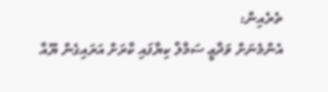ތެރެއިން:
އެންމެނަށް ވަދާޢީ ސަމާލް ކިޔާފައި ކާރަށް އަރައިގެން ޔޫއާ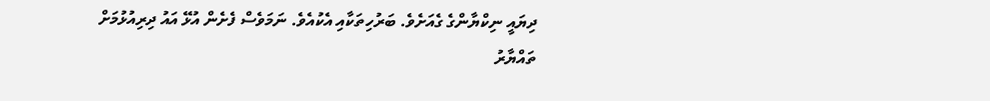ދިޔައީ ނިކްޔާންގެ ގެއަށެވެ. ބަރުހިތަކާއި އެކުއެވެ. ނަމަވެސް ފެށެން އުޅޭ އައު ދިރިއުޅުމަށް ތައްޔާރު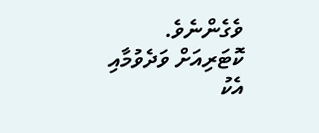ވެގެންނެވެ. ކޮޓަރިއަށް ވަދެވުމާއި އެކު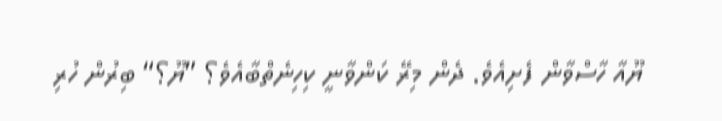ޔޫއާ ހާސްވާން ފެށިއެވެ. ދެން މިރޭ ކަންވާނީ ކިހިނެތްބާއެވެ؟ ”ޔޫ؟“ ބިރުން ހުރި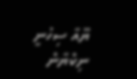ޔޫއާ ސިހުނީ ނިކްޔާން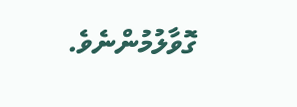ގޮވާލުމުންނެވެ.